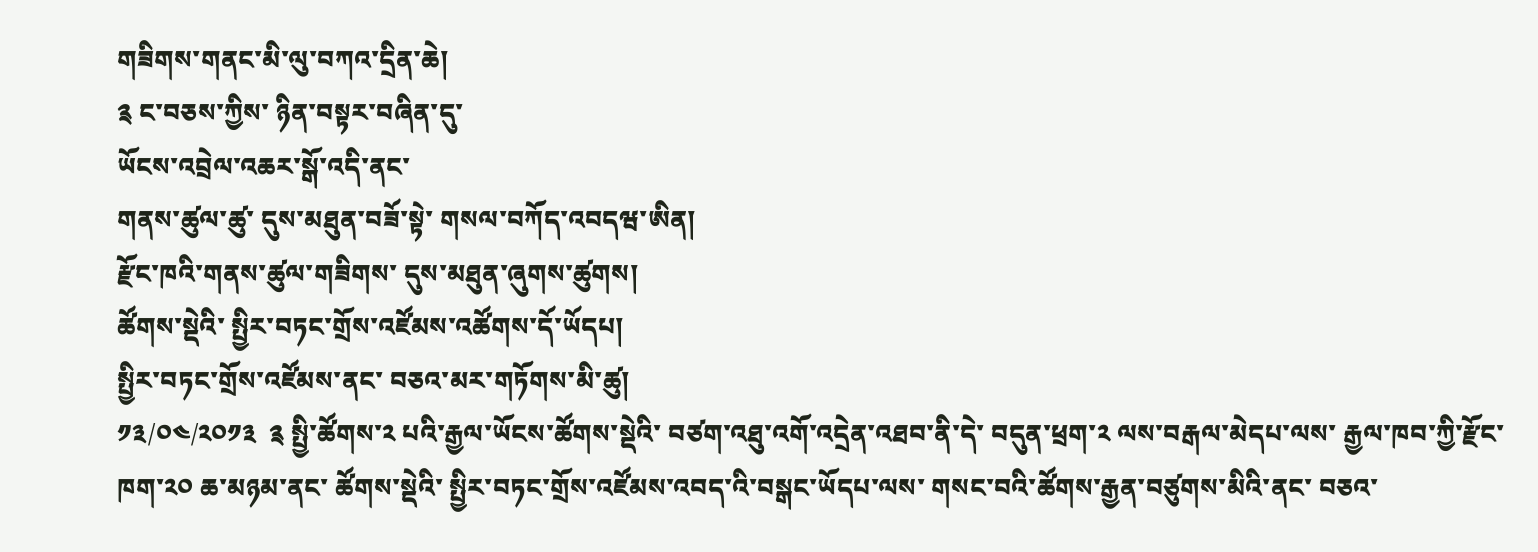གཟིགས་གནང་མི་ལུ་བཀའ་དྲིན་ཆེ།
༉ ང་བཅས་ཀྱིས་ ཉིན་བསྟར་བཞིན་དུ་
ཡོངས་འབྲེལ་འཆར་སྒོ་འདི་ནང་
གནས་ཚུལ་ཚུ་ དུས་མཐུན་བཟོ་སྟེ་ གསལ་བཀོད་འབདཝ་ཨིན།
རྫོང་ཁའི་གནས་ཚུལ་གཟིགས་ དུས་མཐུན་ཞུགས་ཚུགས།
ཚོགས་སྡེའི་ སྤྱིར་བཏང་གྲོས་འཛོམས་འཚོགས་དོ་ཡོདཔ།
སྤྱིར་བཏང་གྲོས་འཛོམས་ནང་ བཅའ་མར་གཏོགས་མི་ཚུ།
༡༣/༠༤/༢༠༡༣  ༉ སྤྱི་ཚོགས་༢ པའི་རྒྱལ་ཡོངས་ཚོགས་སྡེའི་ བཙག་འཐུ་འགོ་འདྲེན་འཐབ་ནི་དེ་ བདུན་ཕྲག་༢ ལས་བརྒལ་མེདཔ་ལས་ རྒྱལ་ཁབ་ཀྱི་རྫོང་ཁག་༢༠ ཆ་མཉམ་ནང་ ཚོགས་སྡེའི་ སྤྱིར་བཏང་གྲོས་འཛོམས་འབད་འི་བསྒང་ཡོདཔ་ལས་ གསང་བའི་ཚོགས་རྒྱན་བཙུགས་མིའི་ནང་ བཅའ་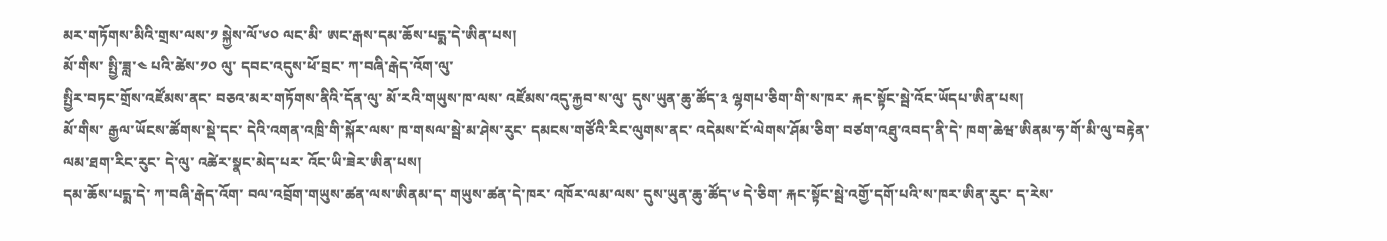མར་གཏོགས་མིའི་གྲས་ལས་༡ སྐྱེས་ལོ་༦༠ ལང་མི་ ཨང་རྒས་དམ་ཆོས་པདྨ་དེ་ཨིན་པས།
མོ་གིས་ སྤྱི་ཟླ་༤ པའི་ཚེས་༡༠ ལུ་ དབང་འདུས་ཕོ་བྲང་ ཀ་བཞི་རྒེད་འོག་ལུ་
སྤྱིར་བཏང་གྲོས་འཛོམས་ནང་ བཅའ་མར་གཏོགས་ནིའི་དོན་ལུ་ མོ་རའི་གཡུས་ཁ་ལས་ འཛོམས་འདུ་རྐྱབ་ས་ལུ་ དུས་ཡུན་ཆུ་ཚོད་༣ ལྷགཔ་ཅིག་གི་ས་ཁར་ རྐང་སྟོང་སྦེ་འོང་ཡོདཔ་ཨིན་པས།
མོ་གིས་ རྒྱལ་ཡོངས་ཚོགས་སྡེ་དང་ དེའི་འགན་འཁྲི་གི་སྐོར་ལས་ ཁ་གསལ་སྦེ་མ་ཤེས་རུང་ དམངས་གཙོའི་རིང་ལུགས་ནང་ འདེམས་ངོ་ལེགས་ཤོམ་ཅིག་ བཙག་འཐུ་འབད་ནི་དེ་ ཁག་ཆེཝ་ཨིནམ་ཧ་གོ་མི་ལུ་བརྟེན་ ལམ་ཐག་རིང་རུང་ དེ་ལུ་ འཚེར་སྣང་མེད་པར་ འོང་ཡི་ཟེར་ཨིན་པས།
དམ་ཆོས་པདྨ་དེ་ ཀ་བཞི་རྒེད་འོག་ བལ་འབྲོག་གཡུས་ཚན་ལས་ཨིནམ་ད་ གཡུས་ཚན་དེ་ཁར་ འཁོར་ལམ་ལས་ དུས་ཡུན་ཆུ་ཚོད་༦ དེ་ཅིག་ རྐང་སྟོང་སྦེ་འགྱོ་དགོ་པའི་ས་ཁར་ཨིན་རུང་ ད་རེས་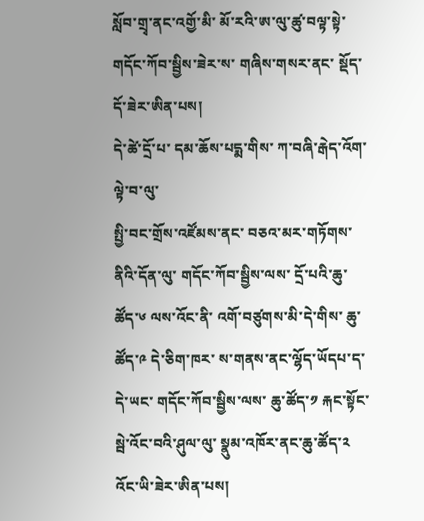སློབ་གྲྭ་ནང་འགྱོ་མི་ མོ་རའི་ཨ་ལུ་ཚུ་བལྟ་སྟེ་ གདོང་ཀོབ་སྦྱིས་ཟེར་ས་ གཞིས་གསར་ནང་ སྡོད་དོ་ཟེར་ཨིན་པས།
དེ་ཚེ་དྲོ་པ་ དམ་ཆོས་པདྨ་གིས་ ཀ་བཞི་རྒེད་འོག་ལྟེ་བ་ལུ་
སྤྱི་བང་གྲོས་འཛོམས་ནང་ བཅའ་མར་གཏོགས་ནིའི་དོན་ལུ་ གདོང་ཀོབ་སྦྱིས་ལས་ དྲོ་པའི་ཆུ་ཚོད་༦ ལས་འོང་ནི་ འགོ་བཙུགས་མི་དེ་གིས་ ཆུ་ཚོད་༩ དེ་ཅིག་ཁར་ ས་གནས་ནང་ལྷོད་ཡོདཔ་ད་ དེ་ཡང་ གདོང་ཀོབ་སྦྱིས་ལས་ ཆུ་ཚོད་༡ རྐང་སྟོང་སྦེ་འོང་བའི་ཤུལ་ལུ་ སྣུམ་འཁོར་ནང་ཆུ་ཚོད་༢ འོང་ཡི་ཟེར་ཨིན་པས།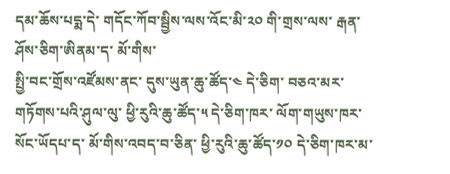དམ་ཆོས་པདྨ་དེ་ གདོང་ཀོབ་སྦྱིས་ལས་འོང་མི་༢༠ གི་གྲས་ལས་ རྒན་ཤོས་ཅིག་ཨིནམ་ད་ མོ་གིས་
སྤྱི་བང་གྲོས་འཛོམས་ནང་ དུས་ཡུན་ཆུ་ཚོད་༤ དེ་ཅིག་ བཅའ་མར་གཏོགས་པའི་ཤུལ་ལུ་ ཕྱི་རུའི་ཆུ་ཚོད་༥ དེ་ཅིག་ཁར་ ལོག་གཡུས་ཁར་སོང་ཡོདཔ་ད་ མོ་གིས་འབད་བ་ཅིན་ ཕྱི་རུའི་ཆུ་ཚོད་༡༠ དེ་ཅིག་ཁར་མ་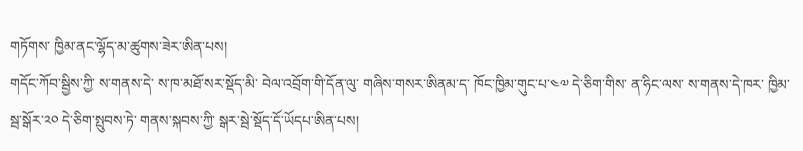གཏོགས་ ཁྱིམ་ནང་ལྷོད་མ་ཚུགས་ཟེར་ཨིན་པས།
གདོང་ཀོབ་སྦྱིས་ཀྱི་ ས་གནས་དེ་ ས་ཁ་མཐོ་སར་སྡོད་མི་ བེལ་འབྲོག་གི་དོན་ལུ་ གཞིས་གསར་ཨིནམ་ད་ ཁོང་ཁྱིམ་གུང་པ་༤༧ དེ་ཅིག་གིས་ ན་ཧིང་ལས་ ས་གནས་དེ་ཁར་ ཁྱིམ་སྦ་སྒོར་༢༠ དེ་ཅིག་སྤུབས་ཏེ་ གནས་སྐབས་ཀྱི་ སྒར་སྦེ་སྡོད་དོ་ཡོདཔ་ཨིན་པས།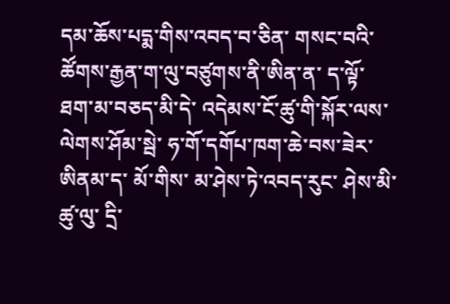དམ་ཆོས་པདྨ་གིས་འབད་བ་ཅིན་ གསང་བའི་ཚོགས་རྒྱན་ག་ལུ་བཙུགས་ནི་ཨིན་ན་ ད་ལྟོ་ ཐག་མ་བཅད་མི་དེ་ འདེམས་ངོ་ཚུ་གི་སྐོར་ལས་ ལེགས་ཤོམ་སྦེ་ ཧ་གོ་དགོཔ་ཁག་ཆེ་བས་ཟེར་ཨིནམ་ད་ མོ་གིས་ མ་ཤེས་ཏེ་འབད་རུང་ ཤེས་མི་ཚུ་ལུ་ དྲི་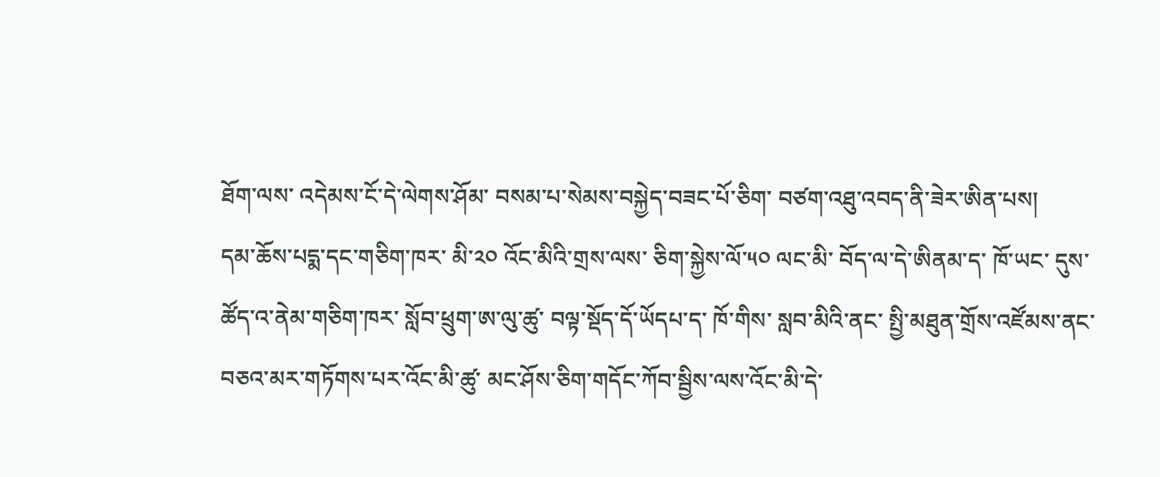ཐོག་ལས་ འདེམས་ངོ་དེ་ལེགས་ཤོམ་ བསམ་པ་སེམས་བསྐྱེད་བཟང་པོ་ཅིག་ བཙག་འཐུ་འབད་ནི་ཟེར་ཨིན་པས།
དམ་ཆོས་པདྨ་དང་གཅིག་ཁར་ མི་༢༠ འོང་མིའི་གྲས་ལས་ ཅིག་སྐྱེས་ལོ་༥༠ ལང་མི་ བོད་ལ་དེ་ཨིནམ་ད་ ཁོ་ཡང་ དུས་ཚོད་འ་ནེམ་གཅིག་ཁར་ སློབ་ཕྲུག་ཨ་ལུ་ཚུ་ བལྟ་སྡོད་དོ་ཡོདཔ་ད་ ཁོ་གིས་ སླབ་མིའི་ནང་ སྤྱི་མཐུན་གྲོས་འཛོམས་ནང་བཅའ་མར་གཏོགས་པར་འོང་མི་ཚུ་ མང་ཤོས་ཅིག་གདོང་ཀོབ་སྦྱིས་ལས་འོང་མི་དེ་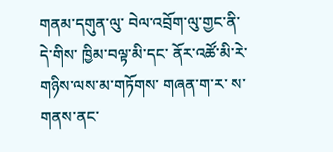གནམ་དགུན་ལུ་ བེལ་འབྲོག་ལུ་གྱང་ནི་དེ་གིས་ ཁྱིམ་བལྟ་མི་དང་ ནོར་འཚོ་མི་རེ་གཉིས་ལས་མ་གཏོགས་ གཞན་ག་ར་ ས་གནས་ནང་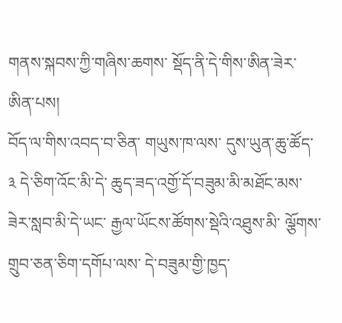གནས་སྐབས་ཀྱི་གཞིས་ཆགས་ སྡོད་ནི་དེ་གིས་ཨིན་ཟེར་ཨིན་པས།
བོད་ལ་གིས་འབད་བ་ཅིན་ གཡུས་ཁ་ལས་ དུས་ཡུན་ཆུ་ཚོད་༣ དེ་ཅིག་འོང་མི་དེ་ ཆུད་ཟད་འགྱོ་དོ་བཟུམ་མི་མཐོང་མས་ཟེར་སླབ་མི་དེ་ཡང་ རྒྱལ་ཡོངས་ཚོགས་སྡེའི་འཐུས་མི་ ལྕོགས་གྲུབ་ཅན་ཅིག་དགོཔ་ལས་ དེ་བཟུམ་གྱི་ཁྱད་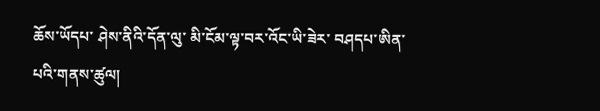ཆོས་ཡོདཔ་ ཤེས་ནིའི་དོན་ལུ་ མི་ངོམ་ལྟ་བར་འོང་ཡི་ཟེར་ བཤདཔ་ཨིན་པའི་གནས་ཚུལ།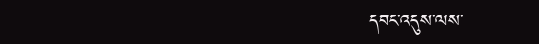དབང་འདུས་ལས་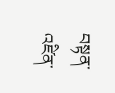བསྟན་འཛིན་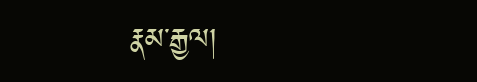རྣམ་རྒྱལ།